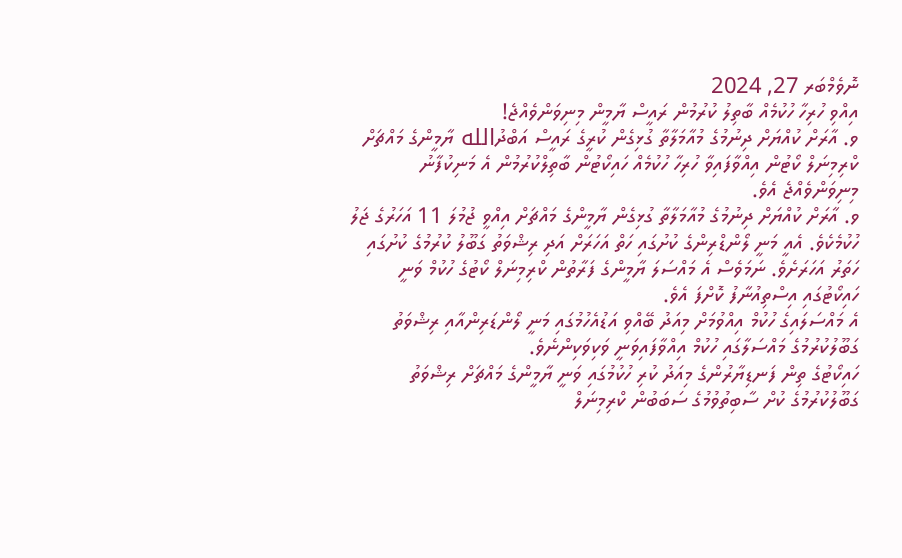ނޮވެމްބަރ 27, 2024
އިއްވި ހުރިހާ ހުކުމެއް ބާތިލު ކުރުމުން ރައީސް ޔާމީން މިނިވަންވެއްޖެ!
ވ. އާރަށް ކުއްޔަށް ދިނުމުގެ މުއާމަލާތާ ގުޅިގެން ކުރީގެ ރައީސް އަބްދުالله ޔާމީންގެ މައްޗަށް ކްރިމިނަލް ކޯޓުން އިއްވާފައިވާ ހުރިހާ ހުކުމެއް ހައިކޯޓުން ބާތިލްކުރުމުން އެ މަނިކުފާނު މިނިވަންވެއްޖެ އެވެ.
ވ. އާރަށް ކުއްޔަށް ދިނުމުގެ މުއާމަލާތާ ގުޅިގެން ޔާމީންގެ މައްޗަށް އިއްވީ ޖުމުލަ 11 އަހަރުގެ ޖަލު ހުކުމެކެވެ. އެއީ މަނީ ލޯންޑްރިންގެ ކުށުގައި ހަތް އަހަރަށް އަދި ރިޝްވަތު ގަބޫލު ކުރުމުގެ ކުށުގައި ހަތަރު އަހަރަށެވެ. ނަމަވެސް އެ މައްސަލަ ޔާމީންގެ ފަރާތުން ކްރިމިނަލް ކޯޓުގެ ހުކުމް ވަނީ ހައިކޯޓުގައި އިސްތިއުނާފު ކޮށްފަ އެވެ.
އެ މައްސަލައިގެ ހުކުމް އިއްވުމަށް މިއަދު ބޭއްވި އަޑުއެހުމުގައި މަނީ ލޯންޑަރިންއާއި ރިޝްވަތު ގަބޫލުކުރުމުގެ މައްސަލާގައި ހުކުމް އިއްވާފައިވަނީ ވަކިވަކިންނެވެ.
ހައިކޯޓުގެ ތިން ފަނޑިޔާރުންގެ މިއަދު ކުރި ހުކުމުގައި ވަނީ ޔާމީންގެ މައްޗަށް ރިޝްވަތު ގަބޫލުކުރުމުގެ ކުށް ސާބިތުވުމުގެ ސަބަބުން ކްރިމިނަލް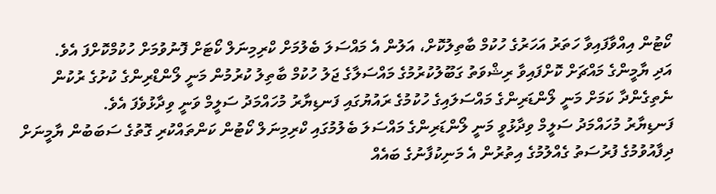ކޯޓުން އިއްވާފައިވާ ހަތަރު އަހަރުގެ ހުކުމް ބާތިލުކޮށް، އަލުން އެ މައްސަލަ ބެލުމަށް ކްރިމިނަލް ކޯޓަށް ފޮނުވުމަށް ހުކުމްކޮށްފަ އެވެ.
އަދި ޔާމީންގެ މައްޗަށް ކޮށްފައިވާ ރިޝްވަތު ގަބޫލުކުރުމުގެ މައްސަލާގެ ޖަލު ހުކުމް ބާތިލު ކުރުމުން މަނީ ލޯންޑްރިންގެ ކުށުގެ ރުކުން ނެތިގެންދާ ކަމަށް މަނީ ލޯންޑަރިންގެ މައްސަލައިގެ ހުކުމުގެ ރައުޔުގައި ފަނޑިޔާރު މުހައްމަދު ސަލީމް ވަނީ ވިދާޅުވެފަ އެވެ.
ފަނޑިޔާރު މުހައްމަދު ސަލީމް ވިދާޅުވީ މަނީ ލޯންޑަރިންގެ މައްސަލަ ބެލުމުގައި ކްރިމިނަލް ކޯޓުން ކަންތައްކުރި ގޮތުގެ ސަބަބުން ޔާމީނަށް ދިފާއުވުމުގެ ފުރުސަތު ގެއްލުމުގެ އިތުރުން އެ މަނިކުފާނުގެ ބައެއް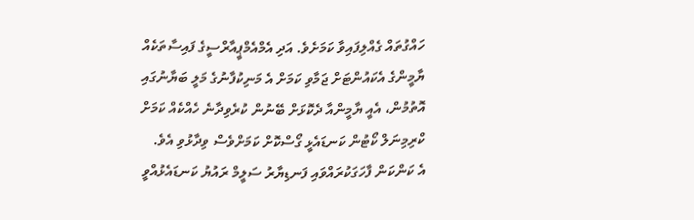ހައްގުތައް ގެއްލިފައިވާ ކަމަށެވެ. އަދި އެމްއެމްޕީއާރްސީގެ ފައިސާތަކެއް ޔާމީންގެ އެކައުންޓަށް ޖަމާވި ކަމަށް އެ މަނިކުފާނުގެ މަލީ ބަޔާނުގައި އޮތުމުން، އެއީ ޔާމީންއާ ދެކޮޅަށް ބޭނުން ކުރެވިދާނެ ހެއްކެއް ކަމަށް ކްރިމިނަލް ކޯޓުން ކަނޑައެޅީ ގޯސްކޮށް ކަމަށްވެސް ވިދާޅުވި އެވެ.
އެ ކަންކަން ފާހަގަކުރައްވައި ފަނޑިޔާރު ސަލީމް ރައުޔު ކަނޑައެޅުއްވީ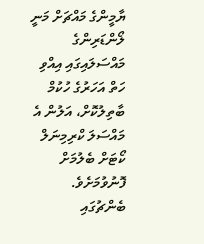ޔާމީންގެ މައްޗަށް މަނީ ލޯންޑަރިންގެ މައްސަލައިގައި އިއްވި ހަތް އަހަރުގެ ހުކުމް ބާތިލުކޮށް، އަލުން އެ މައްސަލަ ކްރިމިނަލް ކޯޓަށް ބެލުމަށް ފޮނުވުމަށެވެ. ބެންޗުގައި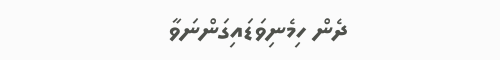ދެން ހިމެނިވަޑައިގަންނަވާ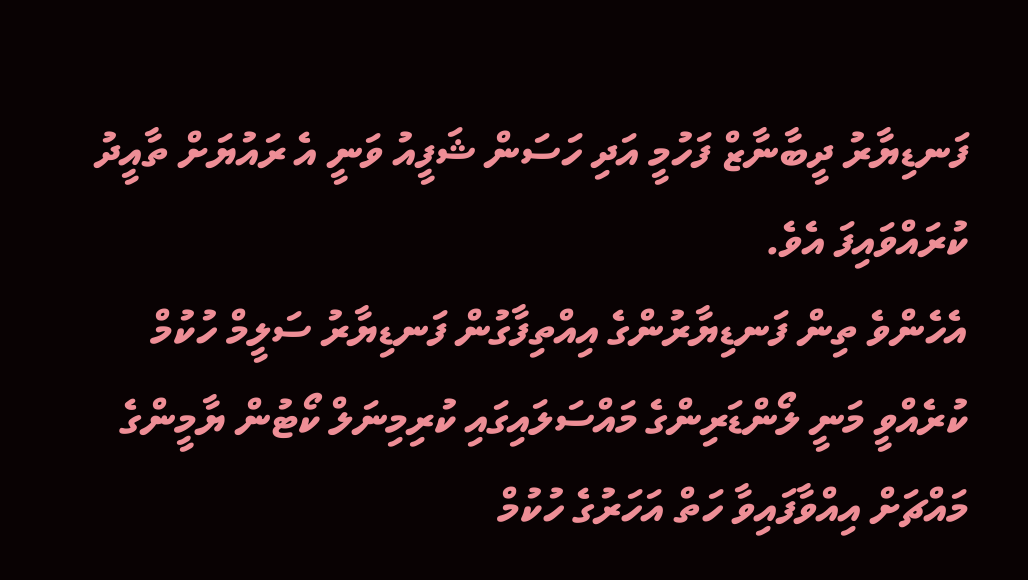ފަނޑިޔާރު ދީބާނާޒް ފަހުމީ އަދި ހަސަން ޝަފީއު ވަނީ އެ ރައުޔަށް ތާއީދު ކުރައްވައިފަ އެވެ.
އެހެންވެ ތިން ފަނޑިޔާރުންގެ އިއްތިފާގުން ފަނޑިޔާރު ސަލީމް ހުކުމް ކުރެއްވީ މަނީ ލޯންޑަރިންގެ މައްސަލައިގައި ކުރިމިނަލް ކޯޓުން ޔާމީންގެ މައްޗަށް އިއްވާފައިވާ ހަތް އަހަރުގެ ހުކުމް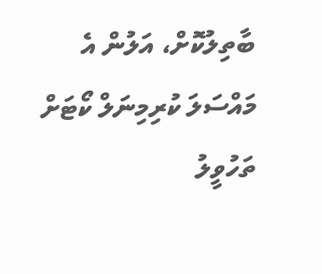ބާތިލުކޮށް، އަލުން އެ މައްސަލަ ކުރިމިނަލް ކޯޓަށް ތަހުވީލު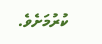ކުރުމަށެވެ.